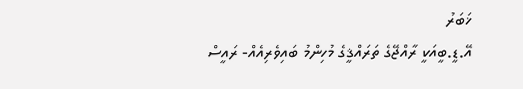ޚަބަރު
އޭ.ޑީ.ބީއަކީ ރާއްޖޭގެ ތަރައްޤީގެ މުހިންމު ބައިވެރިއެއް- ރައީސް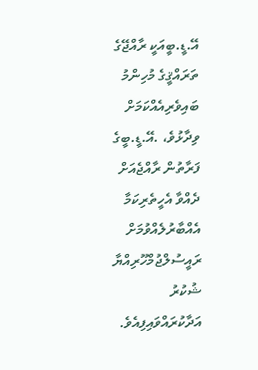އޭ.ޑީ.ބީއަކީ ރާއްޖޭގެ ތަރައްޤީގެ މުހިންމު ބައިވެރިއެއްކަމަށް ވިދާޅުވެ، .އޭ.ޑީ.ބީގެ ފަރާތުން ރާއްޖެއަށް ދެއްވާ އެހީތެރިކަމާ އެއްބާރުލެއްވުމަށް ރައީސުލްޖުމްހޫރިއްޔާ ޝުކުރު އަދާކުރައްވައިފިއެވެ.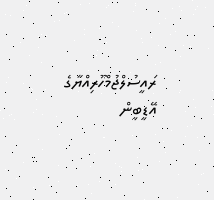ރައީސުލްޖުމްހޫރިއްޔާގެ އޭޑީބީން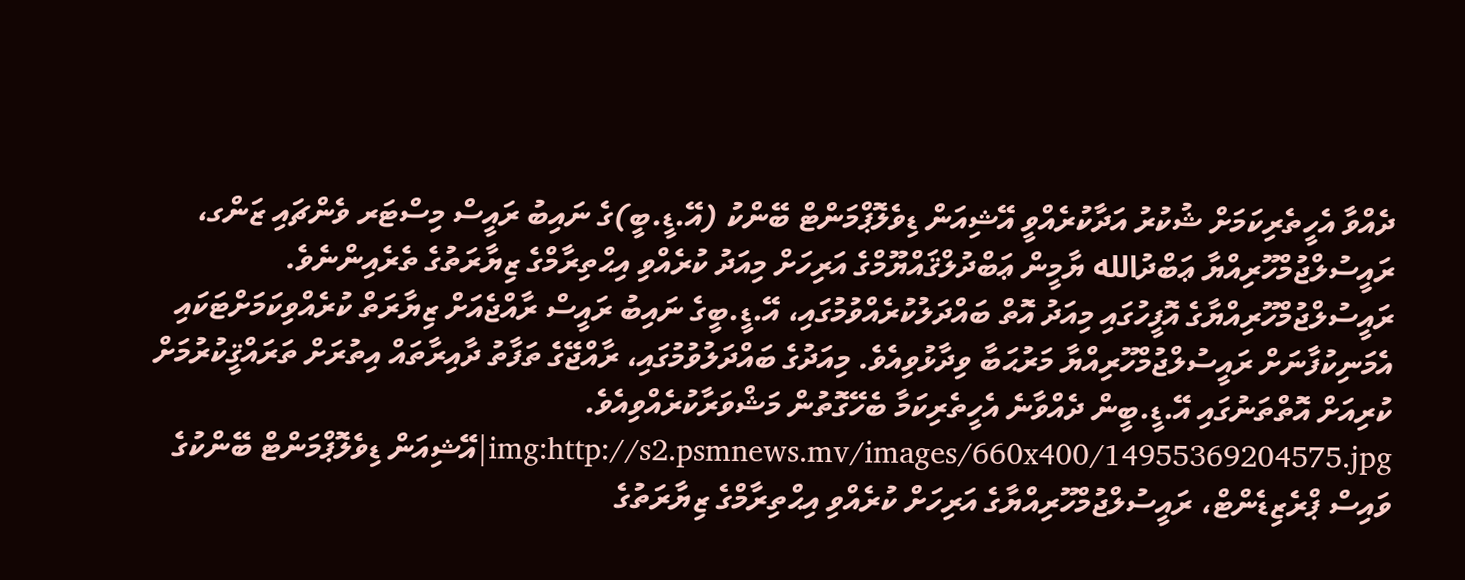ދެއްވާ އެހީތެރިކަމަށް ޝުކުރު އަދާކުރެއްވީ އޭޝިއަން ޑިވެލޮޕްމަންޓް ބޭންކު (އޭ.ޑީ.ބީ)ގެ ނައިބު ރައީސް މިސްޓަރ ވެންޗައި ޒަންގ، ރައީސުލްޖުމްހޫރިއްޔާ ޢަބްދުالله ޔާމީން ޢަބްދުލްޤައްޔޫމްގެ އަރިހަށް މިއަދު ކުރެއްވި އިޙްތިރާމްގެ ޒިޔާރަތުގެ ތެރެއިންނެވެ.
ރައީސުލްޖުމްހޫރިއްޔާގެ އޮފީހުގައި މިއަދު އޮތް ބައްދަލުކުރެއްވުމުގައި، އޭ.ޑީ.ބީގެ ނައިބު ރައީސް ރާއްޖެއަށް ޒިޔާރަތް ކުރެއްވިކަމަށްޓަކައި އެމަނިކުފާނަށް ރައީސުލްޖުމްހޫރިއްޔާ މަރުޙަބާ ވިދާޅުވިއެވެ. މިއަދުގެ ބައްދަލުވުމުގައި، ރާއްޖޭގެ ތަފާތު ދާއިރާތައް އިތުރަށް ތަރައްޤީކުރުމަށް ކުރިއަށް އޮތްތަނުގައި އޭ.ޑީ.ބީން ދެއްވާނެ އެހީތެރިކަމާ ބެހޭގޮތުން މަޝްވަރާކުރެއްވިއެވެ.
img:http://s2.psmnews.mv/images/660x400/14955369204575.jpg|އޭޝިއަން ޑިވެލޮޕްމަންޓް ބޭންކުގެ ވައިސް ޕްރެޒިޑެންޓް، ރައީސުލްޖުމްހޫރިއްޔާގެ އަރިހަށް ކުރެއްވި އިޙްތިރާމްގެ ޒިޔާރަތުގެ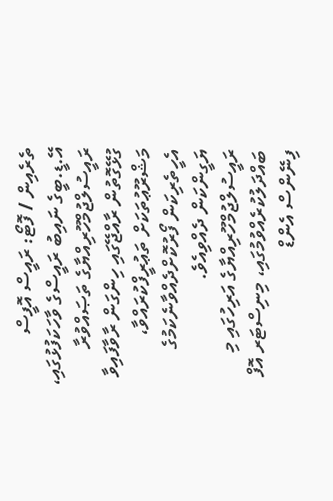ތެރެއިން / ފޮޓޯ: ރައީސް އޮފީސް
އޭ.ޑީ.ބީގެ ނައިބު ރައީސްގެ ވާހަކަފުޅުގައި، ރައީސުލްޖުމްހޫރިއްޔާގެ ތަޞައްވުރާ ގުޅޭގޮތުން ރާއްޖޭގައި ހިންގަން ރާވާފައިވާ މަޝްރޫޢުތަކަށް ތަޢުރީފްކުރައްވާ، އެހީތެރިކަން ފޯރުކޮށްދެއްވާނެކަމުގެ ޔަގީންކަން ދެއްވިއެވެ.
ރައީސުލްޖުމްހޫރިއްޔާގެ އަރިހުގައި މި ބައްދަލުކުރެއްވުމުގައި، މިނިސްޓަރ އޮފް ފިނޭންސް އެންޑް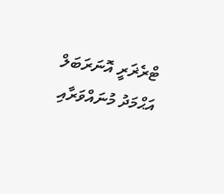ޓްރެޜަރީ އޮނަރަބަލް އަޙްމަދު މުނައްވަރާއި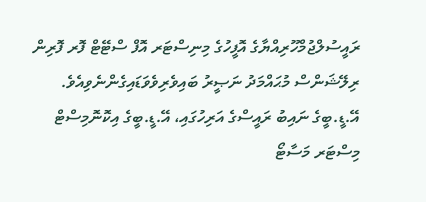ރައީސުލްޖުމްހޫރިއްޔާގެ އޮފީހުގެ މިނިސްޓަރ އޮފް ސްޓޭޓް ފޮރ ފޮރިން ރިލޭޝަންސް މުޙައްމަދު ނަޞީރު ބައިވެރިވެވަޑައިގެންނެވިއެވެ. އޭ.ޑީ.ބީގެ ނައިބު ރައީސްގެ އަރިހުގައި، އޭ.ޑީ.ބީގެ އިކޮނޮމިސްޓް މިސްޓަރ މަސާޓޯ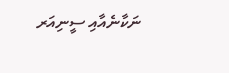ނަކާނެއާއި ސީނިއަރ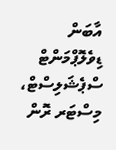އާބަން ޑިވެލޮޕްމަންޓް ސްޕެޝަލިސްޓް، މިސްޓަރ ރޮން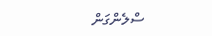ސްލެންގަން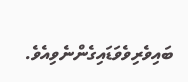ބައިވެރިވެވަޑައިގެންނެވިއެވެ.